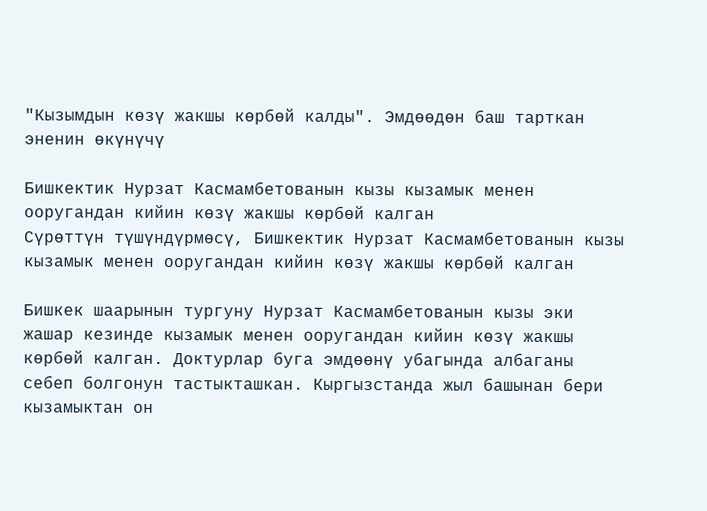"Кызымдын көзү жакшы көрбөй калды". Эмдөөдөн баш тарткан эненин өкүнүчү

Бишкектик Нурзат Касмамбетованын кызы кызамык менен ооругандан кийин көзү жакшы көрбөй калган
Сүрөттүн түшүндүрмөсү, Бишкектик Нурзат Касмамбетованын кызы кызамык менен ооругандан кийин көзү жакшы көрбөй калган

Бишкек шаарынын тургуну Нурзат Касмамбетованын кызы эки жашар кезинде кызамык менен ооругандан кийин көзү жакшы көрбөй калган. Доктурлар буга эмдөөнү убагында албаганы себеп болгонун тастыкташкан. Кыргызстанда жыл башынан бери кызамыктан он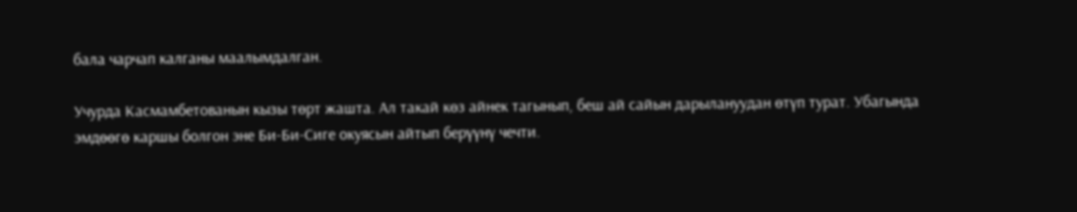бала чарчап калганы маалымдалган.

Учурда Касмамбетованын кызы төрт жашта. Ал такай көз айнек тагынып, беш ай сайын дарылануудан өтүп турат. Убагында эмдөөгө каршы болгон эне Би-Би-Сиге окуясын айтып берүүнү чечти.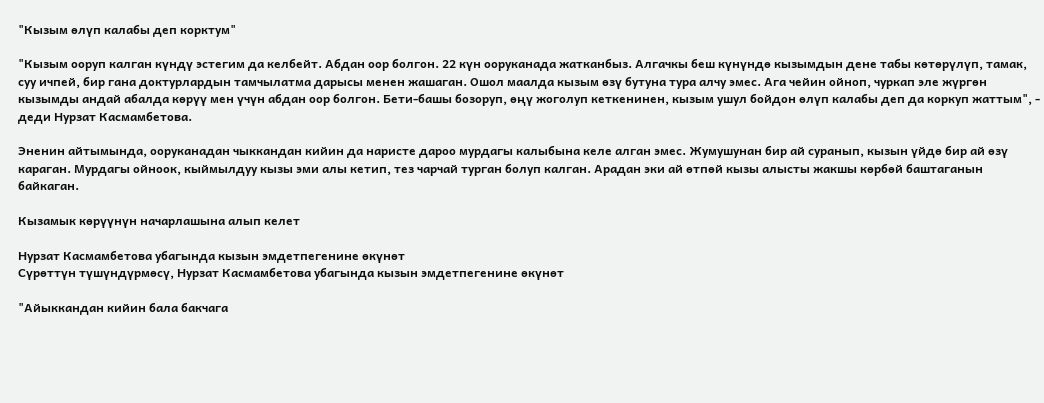"Кызым өлүп калабы деп корктум"

"Кызым ооруп калган күндү эстегим да келбейт. Абдан оор болгон. 22 күн ооруканада жатканбыз. Алгачкы беш күнүндө кызымдын дене табы көтөрүлүп, тамак, суу ичпей, бир гана доктурлардын тамчылатма дарысы менен жашаган. Ошол маалда кызым өзү бутуна тура алчу эмес. Ага чейин ойноп, чуркап эле жүргөн кызымды андай абалда көрүү мен үчүн абдан оор болгон. Бети-башы бозоруп, өңү жоголуп кеткенинен, кызым ушул бойдон өлүп калабы деп да коркуп жаттым", - деди Нурзат Касмамбетова.

Эненин айтымында, ооруканадан чыккандан кийин да наристе дароо мурдагы калыбына келе алган эмес. Жумушунан бир ай суранып, кызын үйдө бир ай өзү караган. Мурдагы ойноок, кыймылдуу кызы эми алы кетип, тез чарчай турган болуп калган. Арадан эки ай өтпөй кызы алысты жакшы көрбөй баштаганын байкаган.

Кызамык көрүүнүн начарлашына алып келет

Нурзат Касмамбетова убагында кызын эмдетпегенине өкүнөт
Сүрөттүн түшүндүрмөсү, Нурзат Касмамбетова убагында кызын эмдетпегенине өкүнөт

"Айыккандан кийин бала бакчага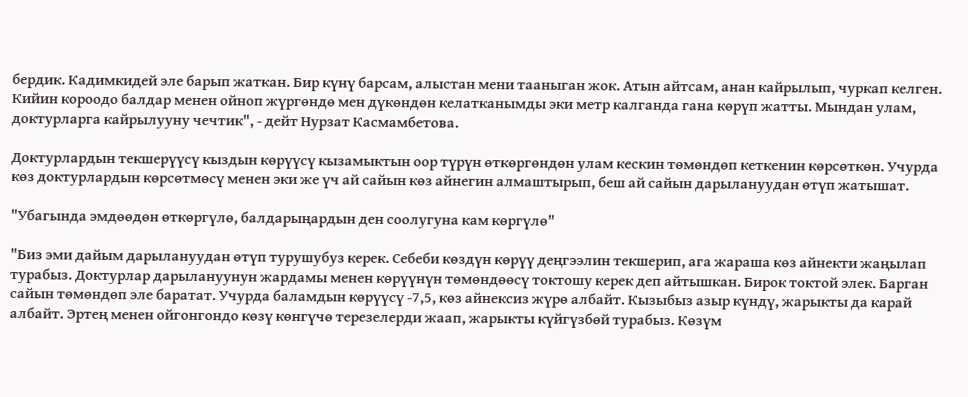бердик. Кадимкидей эле барып жаткан. Бир күнү барсам, алыстан мени тааныган жок. Атын айтсам, анан кайрылып, чуркап келген. Кийин короодо балдар менен ойноп жүргөндө мен дүкөндөн келатканымды эки метр калганда гана көрүп жатты. Мындан улам, доктурларга кайрылууну чечтик", - дейт Нурзат Касмамбетова.

Доктурлардын текшерүүсү кыздын көрүүсү кызамыктын оор түрүн өткөргөндөн улам кескин төмөндөп кеткенин көрсөткөн. Учурда көз доктурлардын көрсөтмөсү менен эки же үч ай сайын көз айнегин алмаштырып, беш ай сайын дарылануудан өтүп жатышат.

"Убагында эмдөөдөн өткөргүлө, балдарыңардын ден соолугуна кам көргүлө"

"Биз эми дайым дарылануудан өтүп турушубуз керек. Себеби көздүн көрүү деңгээлин текшерип, ага жараша көз айнекти жаңылап турабыз. Доктурлар дарылануунун жардамы менен көрүүнүн төмөндөөсү токтошу керек деп айтышкан. Бирок токтой элек. Барган сайын төмөндөп эле баратат. Учурда баламдын көрүүсү -7,5, көз айнексиз жүрө албайт. Кызыбыз азыр күндү, жарыкты да карай албайт. Эртең менен ойгонгондо көзү көнгүчө терезелерди жаап, жарыкты күйгүзбөй турабыз. Көзүм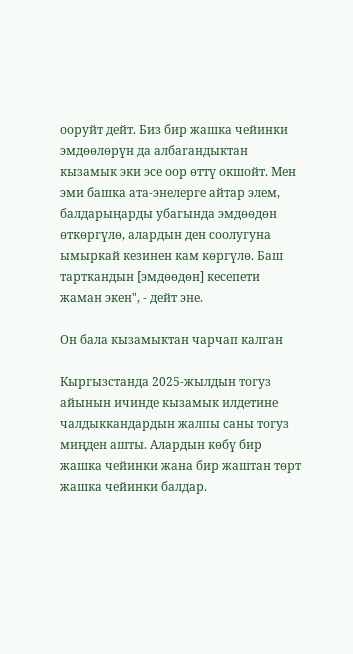ооруйт дейт. Биз бир жашка чейинки эмдөөлөрүн да албагандыктан кызамык эки эсе оор өттү окшойт. Мен эми башка ата-энелерге айтар элем, балдарыңарды убагында эмдөөдөн өткөргүлө, алардын ден соолугуна ымыркай кезинен кам көргүлө. Баш тарткандын [эмдөөдөн] кесепети жаман экен", - дейт эне.

Он бала кызамыктан чарчап калган

Кыргызстанда 2025-жылдын тогуз айынын ичинде кызамык илдетине чалдыккандардын жалпы саны тогуз миңден ашты. Алардын көбү бир жашка чейинки жана бир жаштан төрт жашка чейинки балдар.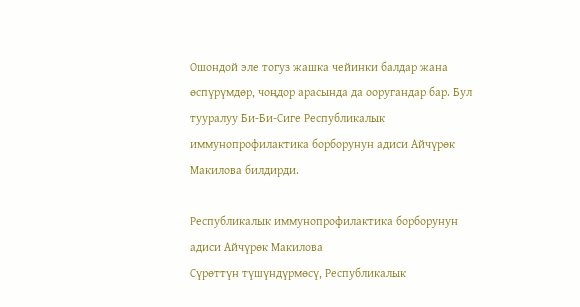Ошондой эле тогуз жашка чейинки балдар жана өспүрүмдөр, чоңдор арасында да ооругандар бар. Бул тууралуу Би-Би-Сиге Республикалык иммунопрофилактика борборунун адиси Айчүрөк Макилова билдирди.

Республикалык иммунопрофилактика борборунун адиси Айчүрөк Макилова
Сүрөттүн түшүндүрмөсү, Республикалык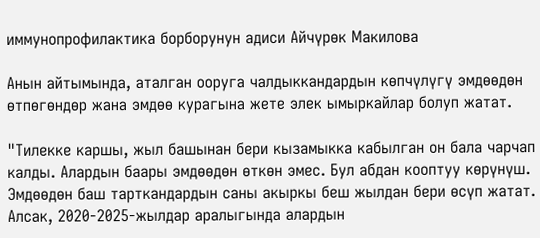иммунопрофилактика борборунун адиси Айчүрөк Макилова

Анын айтымында, аталган ооруга чалдыккандардын көпчүлүгү эмдөөдөн өтпөгөндөр жана эмдөө курагына жете элек ымыркайлар болуп жатат.

"Тилекке каршы, жыл башынан бери кызамыкка кабылган он бала чарчап калды. Алардын баары эмдөөдөн өткөн эмес. Бул абдан кооптуу көрүнүш. Эмдөөдөн баш тарткандардын саны акыркы беш жылдан бери өсүп жатат. Алсак, 2020-2025-жылдар аралыгында алардын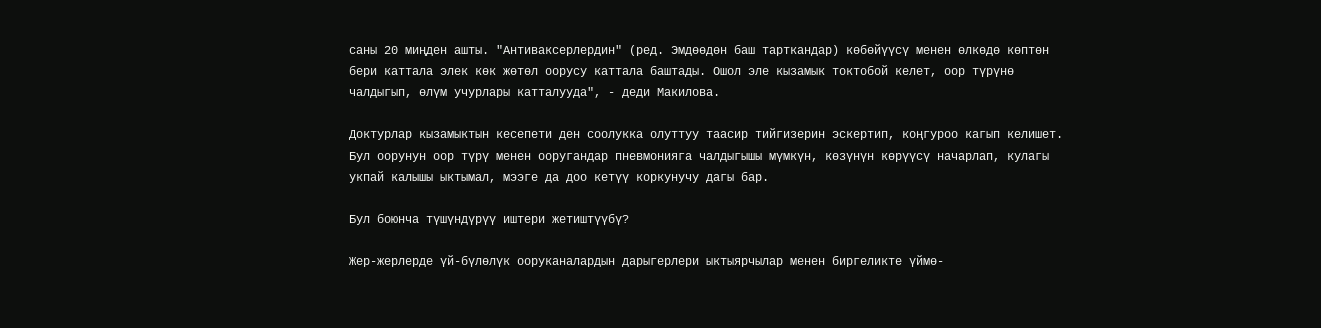саны 20 миңден ашты. "Антиваксерлердин" (ред. Эмдөөдөн баш тарткандар) көбөйүүсү менен өлкөдө көптөн бери каттала элек көк жөтөл оорусу каттала баштады. Ошол эле кызамык токтобой келет, оор түрүнө чалдыгып, өлүм учурлары катталууда", - деди Макилова.

Доктурлар кызамыктын кесепети ден соолукка олуттуу таасир тийгизерин эскертип, коңгуроо кагып келишет. Бул оорунун оор түрү менен ооругандар пневмонияга чалдыгышы мүмкүн, көзүнүн көрүүсү начарлап, кулагы укпай калышы ыктымал, мээге да доо кетүү коркунучу дагы бар.

Бул боюнча түшүндүрүү иштери жетиштүүбү?

Жер-жерлерде үй-бүлөлүк ооруканалардын дарыгерлери ыктыярчылар менен биргеликте үймө-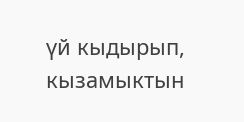үй кыдырып, кызамыктын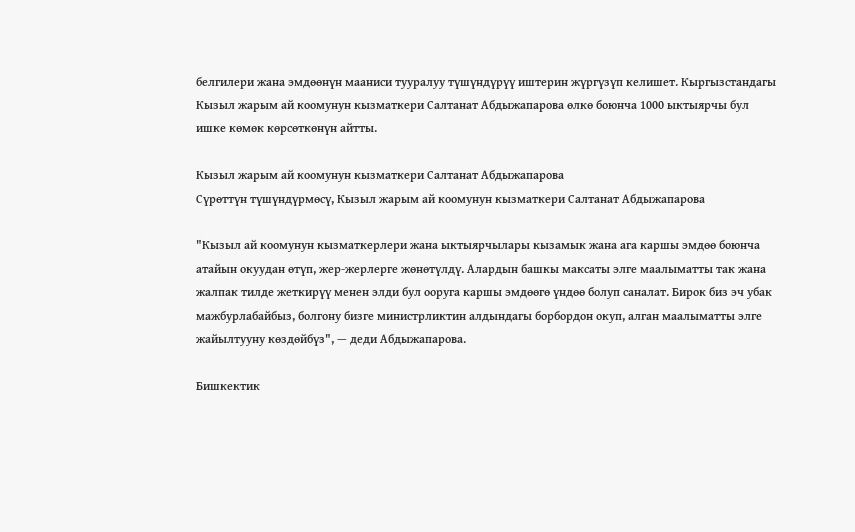белгилери жана эмдөөнүн мааниси тууралуу түшүндүрүү иштерин жүргүзүп келишет. Кыргызстандагы Кызыл жарым ай коомунун кызматкери Салтанат Абдыжапарова өлкө боюнча 1000 ыктыярчы бул ишке көмөк көрсөткөнүн айтты.

Кызыл жарым ай коомунун кызматкери Салтанат Абдыжапарова
Сүрөттүн түшүндүрмөсү, Кызыл жарым ай коомунун кызматкери Салтанат Абдыжапарова

"Кызыл ай коомунун кызматкерлери жана ыктыярчылары кызамык жана ага каршы эмдөө боюнча атайын окуудан өтүп, жер-жерлерге жөнөтүлдү. Алардын башкы максаты элге маалыматты так жана жалпак тилде жеткирүү менен элди бул ооруга каршы эмдөөгө үндөө болуп саналат. Бирок биз эч убак мажбурлабайбыз, болгону бизге министрликтин алдындагы борбордон окуп, алган маалыматты элге жайылтууну көздөйбүз", — деди Абдыжапарова.

Бишкектик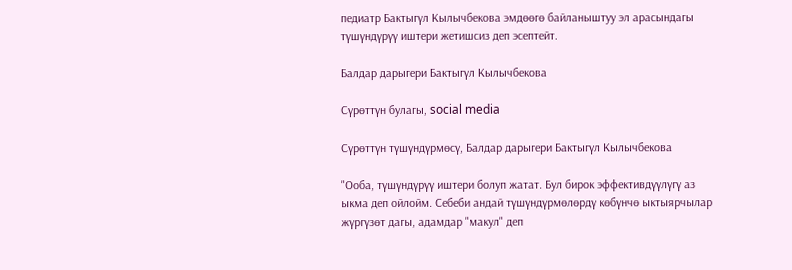педиатр Бактыгүл Кылычбекова эмдөөгө байланыштуу эл арасындагы түшүндүрүү иштери жетишсиз деп эсептейт.

Балдар дарыгери Бактыгүл Кылычбекова

Сүрөттүн булагы, social media

Сүрөттүн түшүндүрмөсү, Балдар дарыгери Бактыгүл Кылычбекова

"Ооба, түшүндүрүү иштери болуп жатат. Бул бирок эффективдүүлүгү аз ыкма деп ойлойм. Себеби андай түшүндүрмөлөрдү көбүнчө ыктыярчылар жүргүзөт дагы, адамдар "макул" деп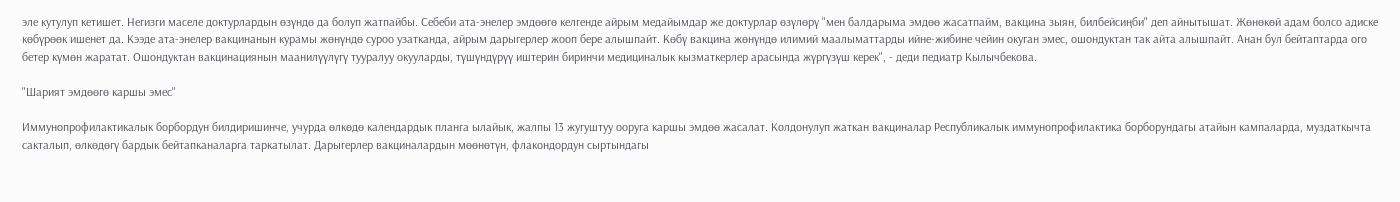эле кутулуп кетишет. Негизги маселе доктурлардын өзүндө да болуп жатпайбы. Себеби ата-энелер эмдөөгө келгенде айрым медайымдар же доктурлар өзүлөрү "мен балдарыма эмдөө жасатпайм, вакцина зыян, билбейсиңби" деп айнытышат. Жөнөкөй адам болсо адиске көбүрөөк ишенет да. Кээде ата-энелер вакцинанын курамы жөнүндө суроо узатканда, айрым дарыгерлер жооп бере алышпайт. Көбү вакцина жөнүндө илимий маалыматтарды ийне-жибине чейин окуган эмес, ошондуктан так айта алышпайт. Анан бул бейтаптарда ого бетер күмөн жаратат. Ошондуктан вакцинациянын маанилүүлүгү тууралуу окууларды, түшүндүрүү иштерин биринчи медициналык кызматкерлер арасында жүргүзүш керек", - деди педиатр Кылычбекова.

"Шарият эмдөөгө каршы эмес"

Иммунопрофилактикалык борбордун билдиришинче, учурда өлкөдө календардык планга ылайык, жалпы 13 жугуштуу ооруга каршы эмдөө жасалат. Колдонулуп жаткан вакциналар Республикалык иммунопрофилактика борборундагы атайын кампаларда, муздаткычта сакталып, өлкөдөгү бардык бейтапканаларга таркатылат. Дарыгерлер вакциналардын мөөнөтүн, флакондордун сыртындагы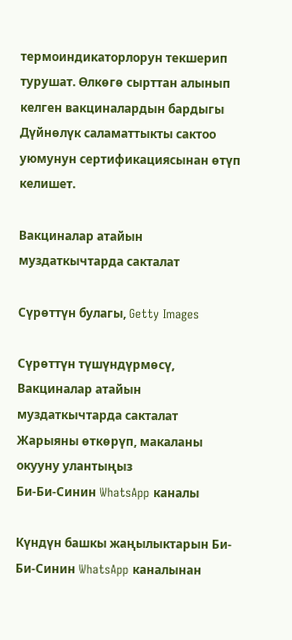термоиндикаторлорун текшерип турушат. Өлкөгө сырттан алынып келген вакциналардын бардыгы Дүйнөлүк саламаттыкты сактоо уюмунун сертификациясынан өтүп келишет.

Вакциналар атайын муздаткычтарда сакталат

Сүрөттүн булагы, Getty Images

Сүрөттүн түшүндүрмөсү, Вакциналар атайын муздаткычтарда сакталат
Жарыяны өткөрүп, макаланы окууну улантыңыз
Би-Би-Синин WhatsApp каналы

Күндүн башкы жаңылыктарын Би-Би-Синин WhatsApp каналынан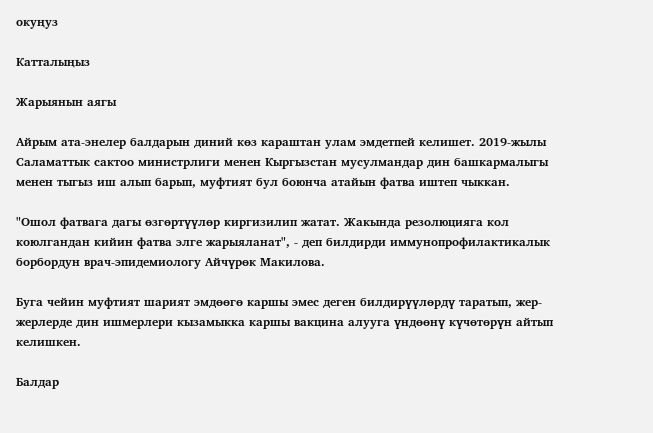окуңуз

Катталыңыз

Жарыянын аягы

Айрым ата-энелер балдарын диний көз караштан улам эмдетпей келишет. 2019-жылы Саламаттык сактоо министрлиги менен Кыргызстан мусулмандар дин башкармалыгы менен тыгыз иш алып барып, муфтият бул боюнча атайын фатва иштеп чыккан.

"Ошол фатвага дагы өзгөртүүлөр киргизилип жатат. Жакында резолюцияга кол коюлгандан кийин фатва элге жарыяланат", - деп билдирди иммунопрофилактикалык борбордун врач-эпидемиологу Айчүрөк Макилова.

Буга чейин муфтият шарият эмдөөгө каршы эмес деген билдирүүлөрдү таратып, жер-жерлерде дин ишмерлери кызамыкка каршы вакцина алууга үндөөнү күчөтөрүн айтып келишкен.

Балдар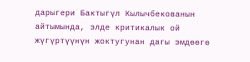дарыгери Бактыгүл Кылычбекованын айтымында, элде критикалык ой жүгүртүүнүн жоктугунан дагы эмдөөгө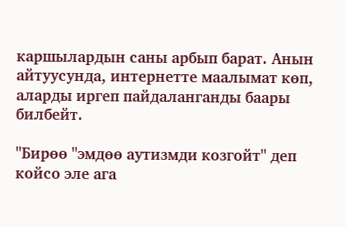каршылардын саны арбып барат. Анын айтуусунда, интернетте маалымат көп, аларды иргеп пайдаланганды баары билбейт.

"Бирөө "эмдөө аутизмди козгойт" деп койсо эле ага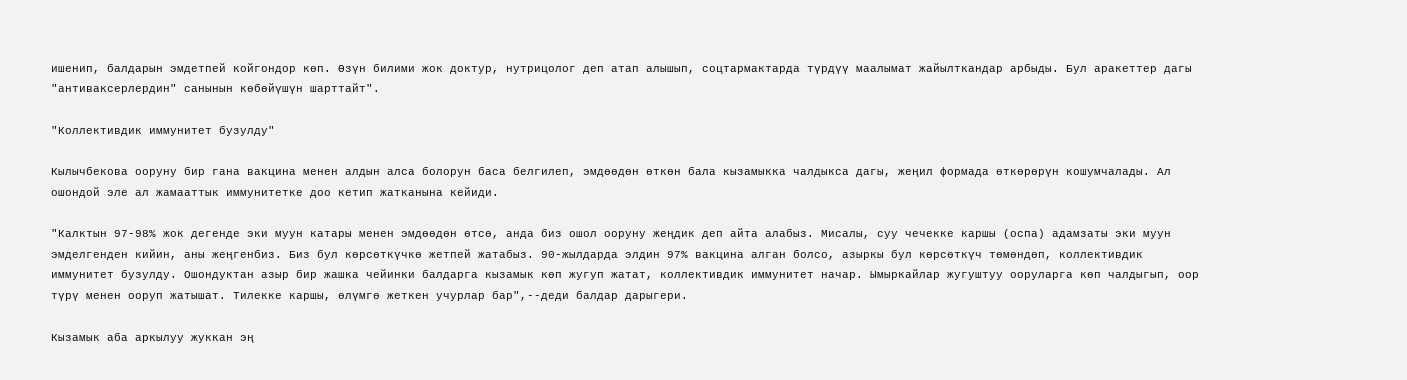ишенип, балдарын эмдетпей койгондор көп. Өзүн билими жок доктур, нутрицолог деп атап алышып, соцтармактарда түрдүү маалымат жайылткандар арбыды. Бул аракеттер дагы "антиваксерлердин" санынын көбөйүшүн шарттайт".

"Коллективдик иммунитет бузулду"

Кылычбекова ооруну бир гана вакцина менен алдын алса болорун баса белгилеп, эмдөөдөн өткөн бала кызамыкка чалдыкса дагы, жеңил формада өткөрөрүн кошумчалады. Ал ошондой эле ал жамааттык иммунитетке доо кетип жатканына кейиди.

"Калктын 97-98% жок дегенде эки муун катары менен эмдөөдөн өтсө, анда биз ошол ооруну жеңдик деп айта алабыз. Мисалы, суу чечекке каршы (оспа) адамзаты эки муун эмделгенден кийин, аны жеңгенбиз. Биз бул көрсөткүчкө жетпей жатабыз. 90-жылдарда элдин 97% вакцина алган болсо, азыркы бул көрсөткүч төмөндөп, коллективдик иммунитет бузулду. Ошондуктан азыр бир жашка чейинки балдарга кызамык көп жугуп жатат, коллективдик иммунитет начар. Ымыркайлар жугуштуу ооруларга көп чалдыгып, оор түрү менен ооруп жатышат. Тилекке каршы, өлүмгө жеткен учурлар бар",--деди балдар дарыгери.

Кызамык аба аркылуу жуккан эң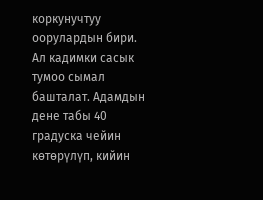коркунучтуу оорулардын бири. Ал кадимки сасык тумоо сымал башталат. Адамдын дене табы 40 градуска чейин көтөрүлүп, кийин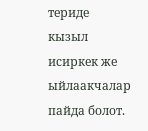териде кызыл исиркек же ыйлаакчалар пайда болот.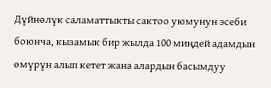Дүйнөлүк саламаттыкты сактоо уюмунун эсеби боюнча, кызамык бир жылда 100 миңдей адамдын өмүрүн алып кетет жана алардын басымдуу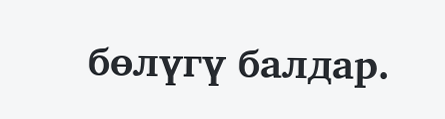бөлүгү балдар.